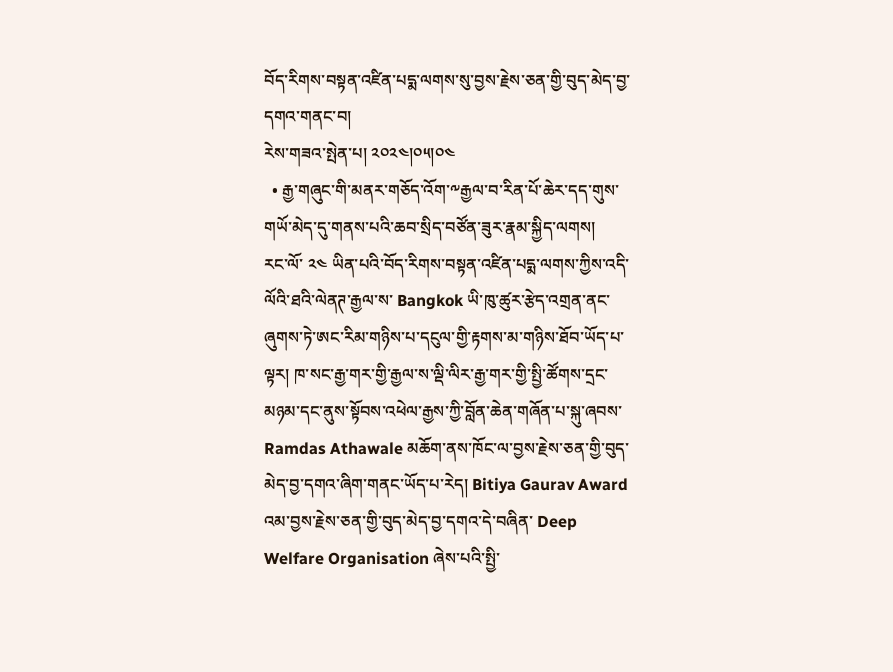བོད་རིགས་བསྟན་འཛིན་པདྨ་ལགས་སུ་བྱས་རྗེས་ཅན་གྱི་བུད་མེད་བྱ་དགའ་གནང་བ།
རེས་གཟའ་སྤེན་པ། ༢༠༢༤།༠༥།༠༤
  • རྒྱ་གཞུང་གི་མནར་གཅོད་འོག་༸རྒྱལ་བ་རིན་པོ་ཆེར་དད་གུས་གཡོ་མེད་དུ་གནས་པའི་ཆབ་སྲིད་བཙོན་ཟུར་རྣམ་སྐྱིད་ལགས།
རང་ལོ་ ༢༤ ཡིན་པའི་བོད་རིགས་བསྟན་འཛིན་པདྨ་ལགས་ཀྱིས་འདི་ལོའི་ཐའི་ལེནཊ་རྒྱལ་ས་ Bangkok ཡི་ཁུ་ཚུར་རྩེད་འགྲན་ནང་ཞུགས་ཏེ་ཨང་རིམ་གཉིས་པ་དངུལ་གྱི་རྟགས་མ་གཉིས་ཐོབ་ཡོད་པ་ལྟར། ཁ་སང་རྒྱ་གར་གྱི་རྒྱལ་ས་ལྡི་ལིར་རྒྱ་གར་གྱི་སྤྱི་ཚོགས་དྲང་མཉམ་དང་ནུས་སྟོབས་འཕེལ་རྒྱས་ཀྱི་བློན་ཆེན་གཞོན་པ་སྐུ་ཞབས་ Ramdas Athawale མཆོག་ནས་ཁོང་ལ་བྱས་རྗེས་ཅན་གྱི་བུད་མེད་བྱ་དགའ་ཞིག་གནང་ཡོད་པ་རེད། Bitiya Gaurav Award འམ་བྱས་རྗེས་ཅན་གྱི་བུད་མེད་བྱ་དགའ་དེ་བཞིན་ Deep Welfare Organisation ཞེས་པའི་སྤྱི་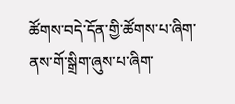ཚོགས་བདེ་དོན་གྱི་ཚོགས་པ་ཞིག་ནས་གོ་སྒྲིག་ཞུས་པ་ཞིག་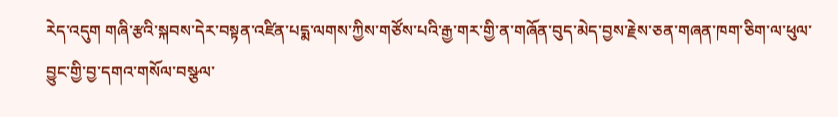རེད་འདུག གཞི་རྩའི་སྐབས་དེར་བསྟན་འཛིན་པདྨ་ལགས་ཀྱིས་གཙོས་པའི་རྒྱ་གར་གྱི་ན་གཞོན་བུད་མེད་བྱས་རྗེས་ཅན་གཞན་ཁག་ཅིག་ལ་ཕུལ་བྱུང་གྱི་བྱ་དགའ་གསོལ་བསྩལ་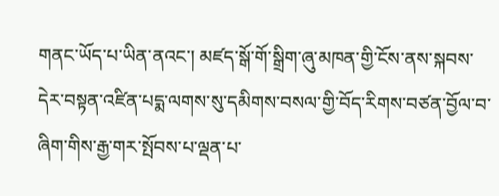གནང་ཡོད་པ་ཡིན་ནའང་། མཛད་སྒོ་གོ་སྒྲིག་ཞུ་མཁན་གྱི་ངོས་ནས་སྐབས་དེར་བསྟན་འཛིན་པདྨ་ལགས་སུ་དམིགས་བསལ་གྱི་བོད་རིགས་བཙན་བྱོལ་བ་ཞིག་གིས་རྒྱ་གར་སྤོབས་པ་ལྡན་པ་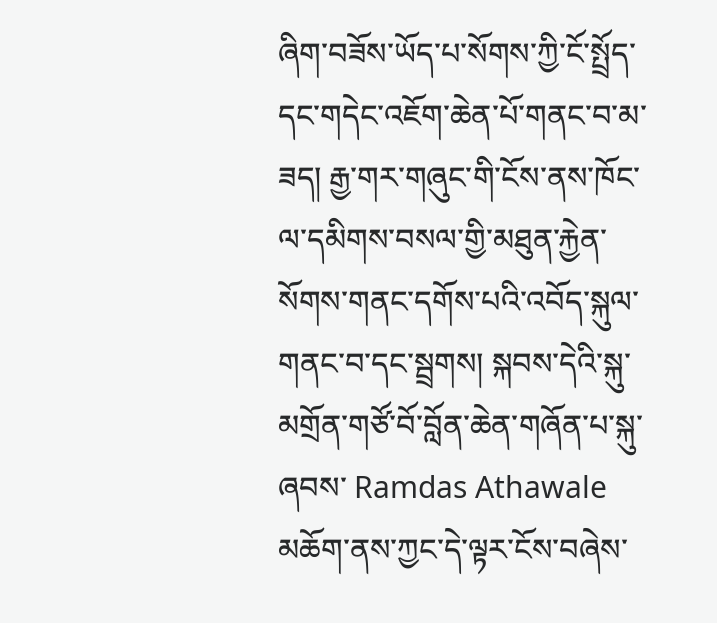ཞིག་བཟོས་ཡོད་པ་སོགས་ཀྱི་ངོ་སྤྲོད་དང་གདེང་འཇོག་ཆེན་པོ་གནང་བ་མ་ཟད། རྒྱ་གར་གཞུང་གི་ངོས་ནས་ཁོང་ལ་དམིགས་བསལ་གྱི་མཐུན་རྐྱེན་སོགས་གནང་དགོས་པའི་འབོད་སྐུལ་གནང་བ་དང་སྦྲགས། སྐབས་དེའི་སྐུ་མགྲོན་གཙོ་བོ་བློན་ཆེན་གཞོན་པ་སྐུ་ཞབས་ Ramdas Athawale མཆོག་ནས་ཀྱང་དེ་ལྟར་ངོས་བཞེས་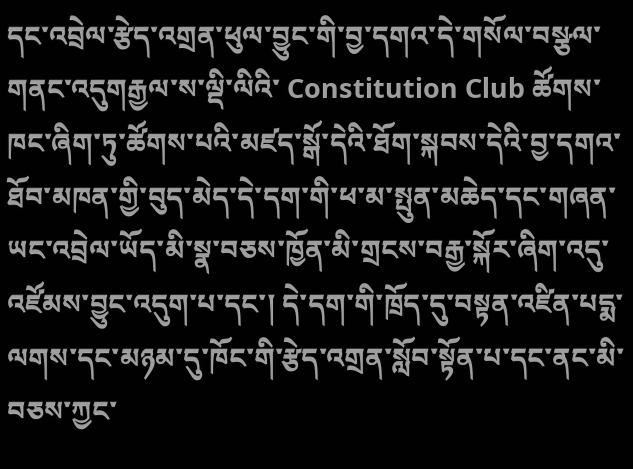དང་འབྲེལ་རྩེད་འགྲན་ཕུལ་བྱུང་གི་བྱ་དགའ་དེ་གསོལ་བསྩལ་གནང་འདུགརྒྱལ་ས་ལྡི་ལིའི་ Constitution Club ཚོགས་ཁང་ཞིག་ཏུ་ཚོགས་པའི་མཛད་སྒོ་དེའི་ཐོག་སྐབས་དེའི་བྱ་དགའ་ཐོབ་མཁན་གྱི་བུད་མེད་དེ་དག་གི་ཕ་མ་སྤུན་མཆེད་དང་གཞན་ཡང་འབྲེལ་ཡོད་མི་སྣ་བཅས་ཁྱོན་མི་གྲངས་བརྒྱ་སྐོར་ཞིག་འདུ་འཛོམས་བྱུང་འདུག་པ་དང་། དེ་དག་གི་ཁྲོད་དུ་བསྟན་འཛིན་པདྨ་ལགས་དང་མཉམ་དུ་ཁོང་གི་རྩེད་འགྲན་སློབ་སྟོན་པ་དང་ནང་མི་བཅས་ཀྱང་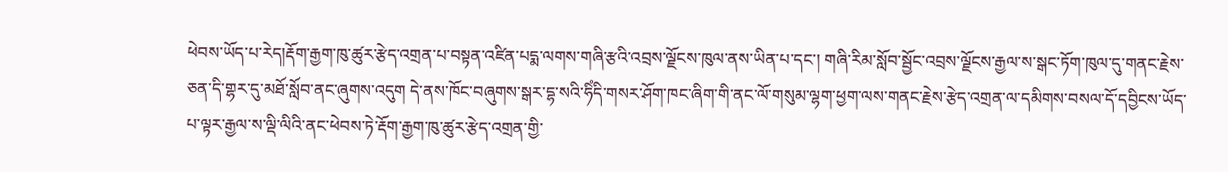ཕེབས་ཡོད་པ་རེད།རྡོག་རྒྱག་ཁུ་ཚུར་རྩེད་འགྲན་པ་བསྟན་འཛིན་པདྨ་ལགས་གཞི་རྩའི་འབྲས་ལྗོངས་ཁུལ་ནས་ཡིན་པ་དང་། གཞི་རིམ་སློབ་སྦྱོང་འབྲས་ལྗོངས་རྒྱལ་ས་སྒང་ཏོག་ཁུལ་དུ་གནང་རྗེས་ཅན་དི་གྷར་དུ་མཐོ་སློབ་ནང་ཞུགས་འདུག དེ་ནས་ཁོང་བཞུགས་སྒར་དྷ་སའི་ཧིཾདི་གསར་ཤོག་ཁང་ཞིག་གི་ནང་ལོ་གསུམ་ལྷག་ཕྱག་ལས་གནང་རྗེས་རྩེད་འགྲན་ལ་དམིགས་བསལ་དོ་དབྱིངས་ཡོད་པ་ལྟར་རྒྱལ་ས་ལྡི་ལིའི་ནང་ཕེབས་ཏེ་རྡོག་རྒྱག་ཁུ་ཚུར་རྩེད་འགྲན་གྱི་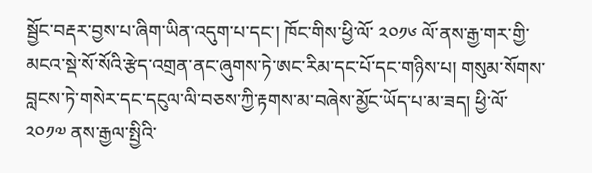སྦྱོང་བརྡར་བྱས་པ་ཞིག་ཡིན་འདུག་པ་དང་། ཁོང་གིས་ཕྱི་ལོ་ ༢༠༡༦ ལོ་ནས་རྒྱ་གར་གྱི་མངའ་སྡེ་སོ་སོའི་རྩེད་འགྲན་ནང་ཞུགས་ཏེ་ཨང་རིམ་དང་པོ་དང་གཉིས་པ། གསུམ་སོགས་བླངས་ཏེ་གསེར་དང་དངུལ་ལི་བཅས་ཀྱི་རྟགས་མ་བཞེས་མྱོང་ཡོད་པ་མ་ཟད། ཕྱི་ལོ་ ༢༠༡༧ ནས་རྒྱལ་སྤྱིའི་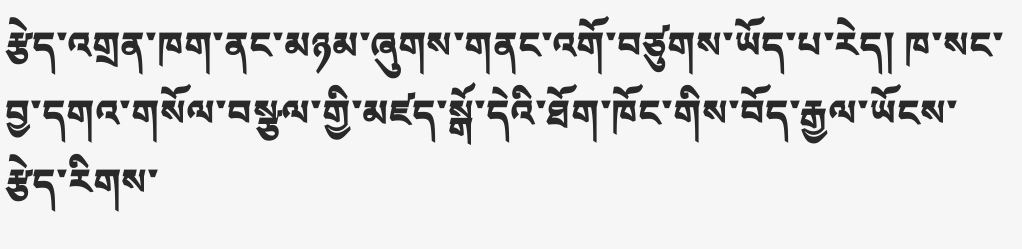རྩེད་འགྲན་ཁག་ནང་མཉམ་ཞུགས་གནང་འགོ་བཙུགས་ཡོད་པ་རེད། ཁ་སང་བྱ་དགའ་གསོལ་བསྩལ་གྱི་མཛད་སྒོ་དེའི་ཐོག་ཁོང་གིས་བོད་རྒྱལ་ཡོངས་རྩེད་རིགས་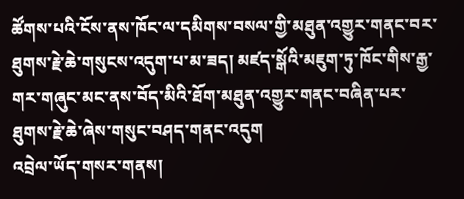ཚོགས་པའི་ངོས་ནས་ཁོང་ལ་དམིགས་བསལ་གྱི་མཐུན་འགྱུར་གནང་བར་ཐུགས་རྗེ་ཆེ་གསུངས་འདུག་པ་མ་ཟད། མཛད་སྒོའི་མཇུག་ཏུ་ཁོང་གིས་རྒྱ་གར་གཞུང་མང་ནས་བོད་མིའི་ཐོག་མཐུན་འགྱུར་གནང་བཞིན་པར་ཐུགས་རྗེ་ཆེ་ཞེས་གསུང་བཤད་གནང་འདུག
འབྲེལ་ཡོད་གསར་གནས།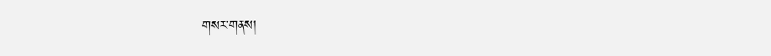གསར་གནས།